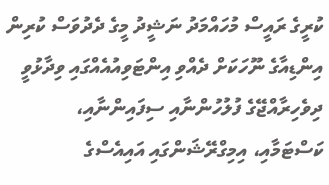ކުރީގެ ރައީސް މުހައްމަދު ނަޝީދު މީގެ ދެދުވަސް ކުރިން އިންޑިއާގެ ނޫހަކަށް ދެއްވި އިންޓަވިއުއެއްގައި ވިދާޅުވީ ދިވެހިރާއްޖޭގެ ފުލުހުންނާއި ސިފައިންނާއި، ކަސްޓަމާއި، އިމިގްރޭޝަންގައި އައިއެސްގެ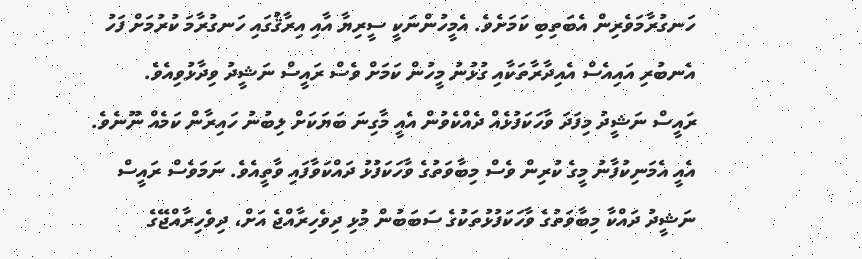ހަނގުރާމަވެރިން އެބަތިބި ކަމަށެވެ. އެމީހުންނަކީ ސީރިޔާ އާއި އިރާޤުގައި ހަނގުރާމަ ކުރުމަށް ފަހު އެނބުރި އައިއެސް އެއިދާރާތަކާއި ގުޅުނު މީހުން ކަމަށް ވެސް ރައީސް ނަޝީދު ވިދާޅުވިއެވެ.
ރައީސް ނަޝީދު މިފަދަ ވާހަކަފުޅެއް ދެއްކެވުން އެއީ މާގިނަ ބަޔަކަށް ލިބުނު ހައިރާން ކަމެއް ނޫނެވެ. އެއީ އެމަނިކުފާނު މީގެ ކުރިން ވެސް މިބާވަތުގެ ވާހަކަފުޅު ދައްކަވާފައި ވާތީއެވެ. ނަމަވެސް ރައީސް ނަޝީދު ދައްކާ މިބާވަތުގެ ވާހަކަފުޅުތަކުގެ ސަބަބުން މުޅި ދިވެހިރާއްޖެ އަށް، ދިވެހިރާއްޖޭގެ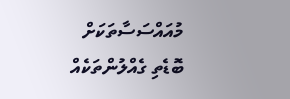މުއައްސަސާތަކަށް ބޮޑެތި ގެއްލުންތަކެއް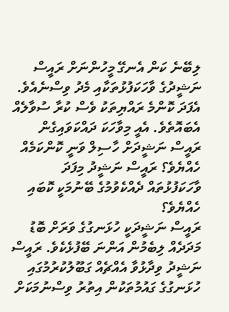ލިބޭނެ ކަން އެނގޭ މީހުންނަށް ރައީސް ނަޝީދުގެ ވާހަކަފުޅުތަކާއި މެދު ވިސްނެއެވެ. އެފަދަ ކޮންމެ ރައްޔިތަކު ވެސް ކުރާ ސުވާލެއް އެބައޮތެވެ. އެއީ މިވާހަކަ ދައްކަވައިގެން ރައީސް ނަޝީދަށް ހާސިލް ވަނީ ކޮންކަމެއް ހެއްޔެވެ؟ ރައީސް ނަޝީދު މިފަދަ ވާހަކަފުޅުތައް ދެއްކެވުމުގެ ބޭނުމަކީ ކޮބައި ހެއްޔެވެ؟
ރައީސް ނަޝީދަކީ ހުޅަނގުގެ ވަރަށް ބޮޑު މަދަދެއް ލިބެމުން އަންނަ ބޭފުޅެކެވެ. ރައީސް ނަޝީދު ވިދާޅުވާ އެއްޗެއް ގަބޫލުކުރުމުގައި ހުޅަނގުގެ ގައުމުތަކުން އިތުރު ވިސްނުމަކަށް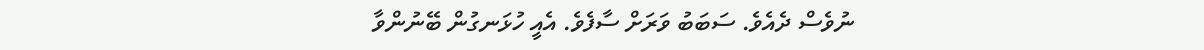ނުވެސް ދެއެވެ. ސަބަބު ވަރަށް ސާފެވެ. އެއީ ހުޅަނގުން ބޭނުންވާ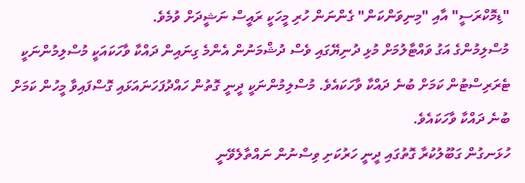"ޑިމޮކްރަސީ" އާއި "މިނިވަންކަން" ގެންނަން ހުރި މީހަކީ ރައީސް ނަޝީދަށް ވުމެވެ.
މުސްލިމުންގެ އަގު ވައްޓާލުމަށް މުޅި ދުނިޔޭގައި ވެސް ދުޝްމަނުން އެންމެ ގިނައިން ދައްކާ ވާހަކައަކީ މުސްލިމުންނަކީ ޓެރަރިސްޓުން ކަމަށް ބުނެ ދައްކާ ވާހަކައެވެ. މުސްލިމުންނަކީ ދީނީ ގޮތުން ހައްދުފަހަނައަޅައި ގޮސްފައިވާ މީހުން ކަމަށް ބުނެ ދައްކާ ވާހަކައެވެ.
ހުޅަނގުން ގަބޫލުކުރާ ގޮތުގައި ދީނީ ހަރުކަށި ވިސްނުން ނައްތާލެވޭނީ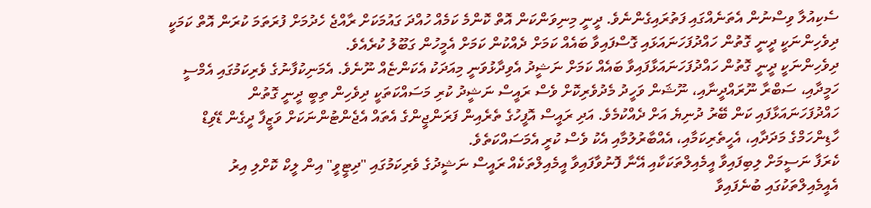ސެކިއުލާ ވިސްނުން އެތަނެއްގައި ފަތުރައިގެންނެވެ. ދީނީ މިނިވަންކަން އޮތް ކޮންމެ ކަމެއް ހުއްދަ ގައުމަކަށް ރާއްޖެ ހެދުމަށް ފުރަތަމަ ކުރަން އޮތް ކަމަކީ ދިވެހިންނަކީ ދީނީ ގޮތުން ހައްދުފަހަނައަޅައި ގޮސްފައިވާ ބައެއް ކަމަށް ދެއްކުން ކަމަށް އެމީހުން ގަބޫލު ކުރެއެވެ.
ދިވެހިންނަކީ ދީނީ ގޮތުން ހައްދުފަހަނައަޅާފައިވާ ބައެއް ކަމަށް ނަޝީދު އެވިދާޅުވަނީ މިއަދަކު އެކަންޏެއް ނޫނެވެ. އެމަނިކުފާނުގެ ވެރިކަމުގައި އެމްސީ ހަމީދާއި، ސަބްރާ ނޫރައްދީނާއި، ނޫޝަން ވަހީދު މެދުވެރިކޮށް ވެސް ރައީސް ނަޝީދު ކުރި މަސައްކަތަކީ ދިވެހިން ތިބީ ދީނީ ގޮތުން ހައްދުފަހަނައަޅާފައި ކަން ބޭރު ދުނިޔެ އަށް ދެއްކުމެވެ. އަދި ރައީސް އޮފީހުގެ ތެރެއިން ފަރަންޖީންގެ އެތައް އެޖެންޓުންނަކަށް ވަޒީފާ ދީގެން ޑޭވިޑް ހާޑިންހަމްގެ މަދަދާއި، އެހީތެރިކަމާއި، އެއްބާރުލުމާއި އެކު ވެސް ކުރީ އެމަސައްކަތެވެ.
ކެރަފާ ނަސީމަށް ލިބިފައިވާ އީމެއިލްތަކަކާއި އޭނާ ފޮނުވާފައިވާ އީމެއިލްތަކެއް ރައީސް ނަޝީދުގެ ވެރިކަމުގައި "ދިޓީވީ" އިން ލީކް ކޮށްލި އިރު އެއީމެއިލްތަކުގައި ބުނެފައިވާ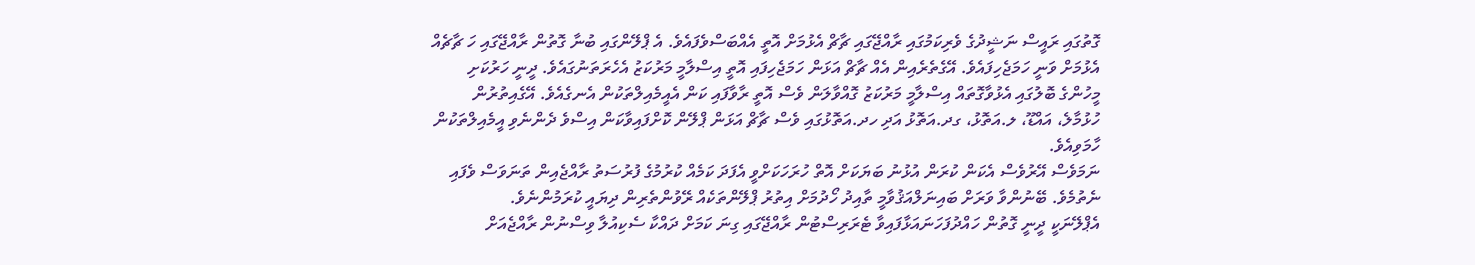ގޮތުގައި ރައީސް ނަޝީދުގެ ވެރިކަމުގައި ރާއްޖޭގައި ޗާޗް އެޅުމަށް އޮތީ އެއްބަސްވެފައެވެ. އެ ޕްލޭންގައި ބުނާ ގޮތުން ރާއްޖޭގައި ހަ ޗާޗެއް އެޅުމަށް ވަނީ ހަމަޖެހިފައެވެ. އޭގެތެރެއިން އެއް ޗާޗް އަޅަން ހަމަޖެހިފައި އޮތީ އިސްލާމީ މަރުކަޒު އެހެރަތަނުގައެވެ. ދީނީ ހަރުކަށި މީހުންގެ ބޮލުގައި އެޅުވާގޮތައް އިސްލާމީ މަރުކަޒު ގޮއްވާލަން ވެސް އޮތީ ރާވާފައި ކަން އެއީމެއިލްތަކުން އެނގެއެވެ. އޭގެއިތުރުން ހުޅުމާލެ، އައްޑޫ، ލ.އަތޮޅު، ގދ.އަތޮޅު އަދި ހދ.އަތޮޅުގައި ވެސް ޗާޗް އަޅަން ޕްލޭން ކޮށްފައިވާކަން އިސްވެ ދެންނެވި އީމެއިލްތަކުން ހާމަވިއެވެ.
ނަމަވެސް އޭރުވެސް އެކަން ކުރަން އުޅުނު ބަޔަކަށް އޮތް ހުރަހަކަށްވީ އެފަދަ ކަމެއް ކުރުމުގެ ފުރުސަތު ރާއްޖެއިން ތަނަވަސް ވެފައި ނެތުމެވެ. ބޭނުންވާ ވަރަށް ބައިނަލްއަޤުވާމީ ތާއިދު ހޯދުމަށް އިތުރު ޕްލޭންތަކެއް ރޭވުންތެރިން ދިޔައީ ކުރަމުންނެވެ.
އެޕްލޭނަކީ ދީނީ ގޮތުން ހައްދުފަހަނައަޅާފައިވާ ޓެރަރިސްޓުން ރާއްޖޭގައި ގިނަ ކަމަށް ދައްކާ ސެކިއުލާ ވިސްނުން ރާއްޖެއަށް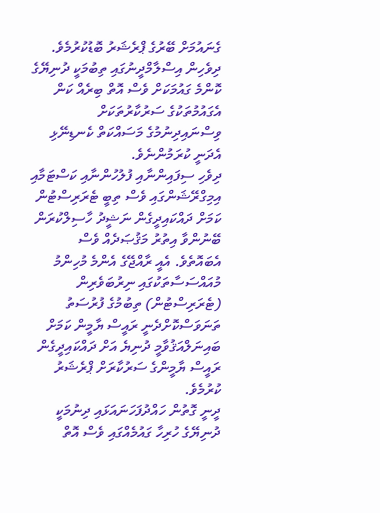ގެނައުމަށް ބޭރުގެ ޕްރެޝަރު ބޮޑުކުރުމެވެ. ދިވެހިން އިސްލާމްދީނުގައި ތިބުމަކީ ދުނިޔޭގެ ކޮންމެ ގައުމަކަށް ވެސް އޮތް ބިރެއް ކަން އެގައުމުތަކުގެ ސަރުކާރުތަކަށް ވިސްނައިދިނުމުގެ މަސައްކަތް ކެނޑިނޭޅި އެދަނީ ކުރަމުންނެވެ.
ދިވެހި ސިފައިންނާއި ފުލުހުންނާއި ކަސްޓަމާއި އިމިގްރޭޝަންގައި ވެސް ތިބީ ޓެރަރިސްޓުން ކަމަށް ދައްކައިދީގެން ނަޝީދު ހާސިލްކުރަން ބޭނުންވާ އިތުރު މަޤުޞަދެއް ވެސް އެބައޮތެވެ. އެއީ ރާއްޖޭގެ އެންމެ މުހިންމު މުއައްސަސާތަކުގައި ނިރުބަވެރިން (ޓެރަރިސްޓުން) ތިބުމުގެ ފުރުސަތު ތަނަވަސްކޮށްދެނީ ރައީސް ޔާމީން ކަމަށް ބައިނަލްއަޤުވާމީ ދުނިޔެ އަށް ދައްކައިދީގެން ރައީސް ޔާމީންގެ ސަރުކާރަށް ޕްރެޝަރު ކުރުމެވެ.
ދީނީ ގޮތުން ހައްދުފަހަނައަޅައި ދިނުމަކީ ދުނިޔޭގެ ހުރިހާ ގައުމެއްގައި ވެސް އޮތް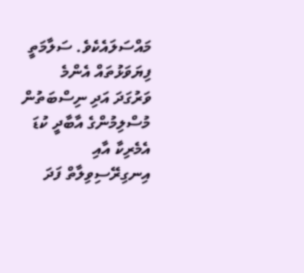މައްސަލައެކެވެ. ސަލާމަތީ ފިޔަވަޅުތައް އެންމެ ވަރުގަދަ އަދި ނިސްބަތުން މުސްލިމުންގެ އާބާދީ ކުޑަ އެމެރިކާ އާއި އިނގިރޭސިވިލާތް ފަދަ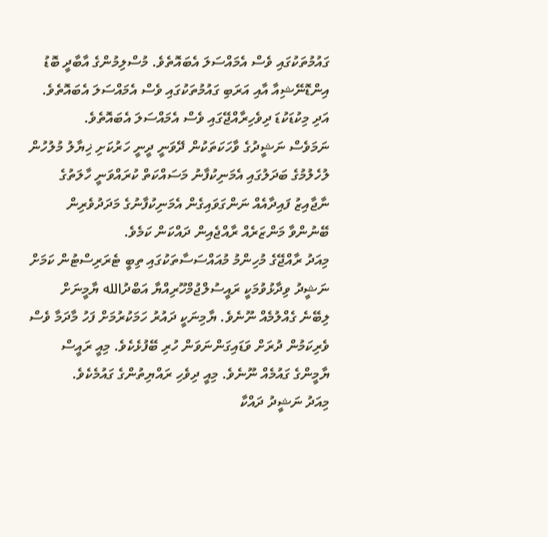ގައުމުތަކުގައި ވެސް އެމައްސަލަ އެބައޮތެވެ. މުސްލިމުންގެ އާބާދީ ބޮޑު އިންޑޮނޭޝިއާ އާއި އަރަބި ގައުމުތަކުގައި ވެސް އެމައްސަލަ އެބައޮތެވެ. އަދި މިކުޑަކުޑަ ދިވެހިރާއްޖޭގައި ވެސް އެމައްސަލަ އެބައޮތެވެ.
ނަމަވެސް ނަޝީދުގެ ވާހަކަތަކުން ދޭވަނީ ދީނީ ހަރުކަށި ޚިޔާލު މުލުހުން ލުހެލުމުގެ ބަދަލުގައި އެމަނިކުފާނު މަސައްކަތް ކުރައްވަނީ ހާލަތުގެ ނާޖާއިޒު ފައިދާއެއް ނަންގަވައިގެން އެމަނިކުފާނުގެ މަދަދުވެރިން ބޭނުންވާ މަންޒަރެއް ރާއްޖެއިން ދައްކަން ކަމެވެ.
މިއަދު ރާއްޖޭގެ މުހިންމު މުއައްސަސާތަކުގައި ތިބީ ޓެރަރިސްޓުން ކަމަށް ނަޝީދު ވިދާޅުވުމަކީ ރައީސުލްޖުމްހޫރިއްޔާ އަބްދުالله ޔާމީނަށް ލިބޭނެ ގެއްލުމެއް ނޫނެވެ. ޔާމިނަކީ ދައުރު ހަމަކުރުމަށް ފަހު މާދަމާ ވެސް ވެރިކަމުން ދުރަށް ވަޑައިގަންނަވަން ހުރި ބޭފުޅެކެވެ. މިއީ ރައީސް ޔާމީންގެ ގައުމެއް ނޫނެވެ. މިއީ ދިވެހި ރައްޔިތުންގެ ގައުމެކެވެ.
މިއަދު ނަޝީދު ދައްކާ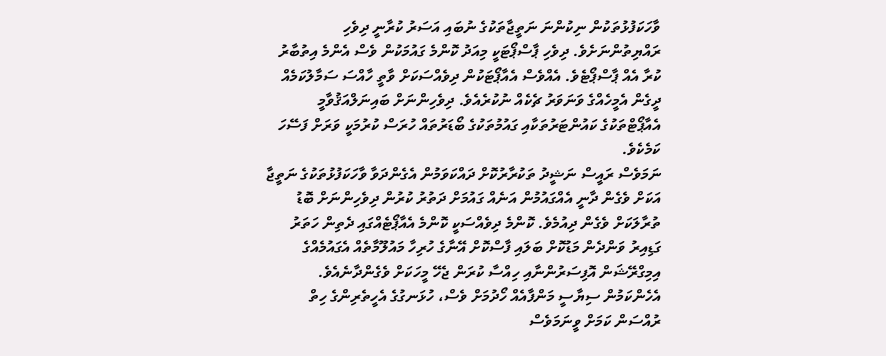ވާހަކަފުޅުތަކުން ނިކުންނަ ނަތީޖާތަކުގެ ނުބައި އަސަރު ކުރާނީ ދިވެހި ރައްޔިތުންނަށެވެ. ދިވެހި ޕާސްޕޯޓަކީ މިއަދު ކޮންމެ ގައުމަކުން ވެސް އެންމެ އިތުބާރު ކުރާ އެއް ޕާސްޕޯޓެވެ. އެއްވެސް އެއާޕޯޓަކުން ދިވެއްސަކަށް ވާތީ ހާއްސަ ސަމާލުކަމެއް ދީގެން އެމީހެއްގެ ވަނަވަރު ޗެކެއް ނުކުރެއެވެ. ދިވެހިންނަށް ބައިނަލްއަޤުވާމީ އެއާޕޯޓްތަކުގެ ކައުންޓަރުތަކާއި ގައުމުތަކުގެ ބޯޑަރުތައް ހުރަސް ކުރުމަކީ ވަރަށް ފަސޭހަ ކަމެކެވެ.
ނަމަވެސް ރައީސް ނަޝީދު ތަކުރާރުކޮށް ދައްކަވަމުން އެގެންދަވާ ވާހަކަފުޅުތަކުގެ ނަތީޖާ އަކަށް ވެގެން ދާނީ އެއްގައުމުން އަނެއް ގައުމަށް ދަތުރު ކުރުން ދިވެހިންނަށް ބޮޑު ތުރާލަކަށް ވެގެން ދިއުމެވެ. ކޮންމެ ދިވެއްސަކީ ކޮންމެ އެއާޕޯޓެއްގައި ދެތިން ހަތަރު ގަޑިއިރު ވަންދެން މަޑުކޮށް ބަލައި ފާސްކޮށް އޭނާގެ ހުރިހާ މައުލޫމާތެއް އެގައުމެއްގެ އިމިގްރޭޝަން އޮފިސަރުންނާއި ހިއްސާ ކުރަން ޖެހޭ މީހަކަށް ވެގެންދާނެއެވެ.
އެހެންކަމުން ސިޔާސީ މަންފާއެއް ހޯދުމަށް ވެސް، ހުޅަނގުގެ އެހީތެރިންގެ ހިތް ރުއްސަން ކަމަށް ވީނަމަވެސް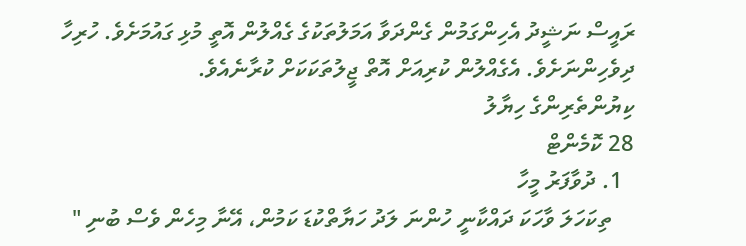ރައީސް ނަޝީދު އެހިންގަމުން ގެންދަވާ އަމަލުތަކުގެ ގެއްލުން އޮތީ މުޅި ގައުމަށެވެ. ހުރިހާ ދިވެހިންނަށެވެ. އެގެއްލުން ކުރިއަށް އޮތް ޖީލުތަކަކަށް ކުރާނެއެވެ.
ކިޔުންތެރިންގެ ހިޔާލު
28 ކޮމެންޓް
  1. ދުވާފަރު މީހާ
    ތިކަހަލަ ވާހަކަ ދައްކާނީ ހުންނަ ލަދު ހަޔާތްކުޑަ ކަމުން، އޭނާ މިހެން ވެސް ބުނި "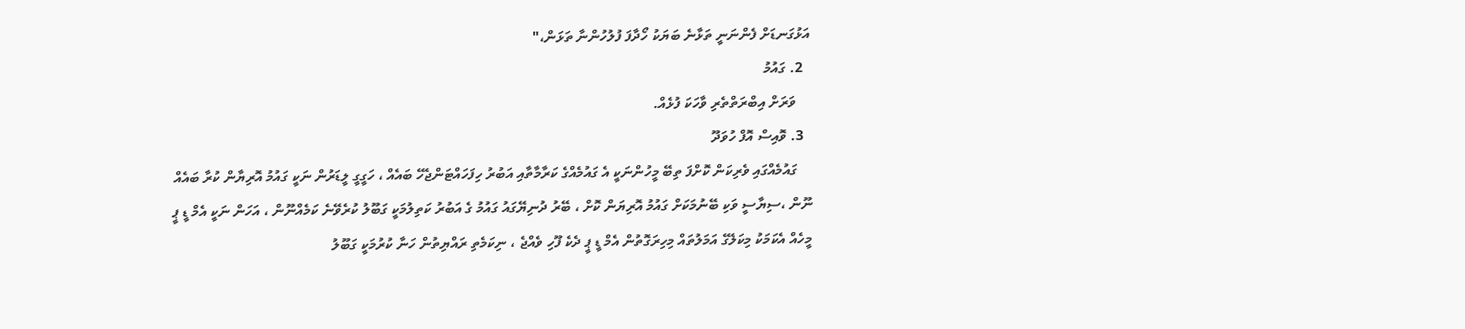އަޅުގަނޑަށް ފެންނަނީ ތަޅާނެ ބަޔަކު ހޯދާފަ ފުލުހުންނާ ތަޅަން،"
  2. ގައުމު
    ވަރަށް އިބްރަތްތެރި ވާހަކަ ފުޅެއް.
  3. ވޮއިސް އޮފް ހުވަދޫ
    ގައުމެއްގައި ވެރިކަން ކޮށްފަ ތިބޭ މީހުންނަކީ އެ ގައުމެއްގެ ކަރާމާތާއި އަބުރު ހިފަހައްޓަންޖެހޭ ބައެއް ، ހަގީގީ ލީޑަރުން ނަކީ ގައުމު އޮރިޔާން ކުރާ ބައެއް ނޫން ،ސިޔާސީ ވަކި ބޭނުމަކަށް ގައުމު އޮރިޔަން ކޮށް ، ބޭރު ދުނިޔޭގައު ގައުމު ގެ އަބުރު ކަތިލުމަކީ ގަބޫލު ކުރެވޭނެ ކަމެއްނޫން ، އަހަން ނަކީ އެމް ޑީ ޕީ މީހެއް އެކަމަކު މިކަލޭގެ އަމަލުތައް މިހިރަގޮތުން އެމް ޑީ ޕީ ދެކެ ފޫހި ވެއްޖެ ، ނިކަމެތި ރައްޔިތުން ހަނާ ކުރުމަކީ ގަބޫލު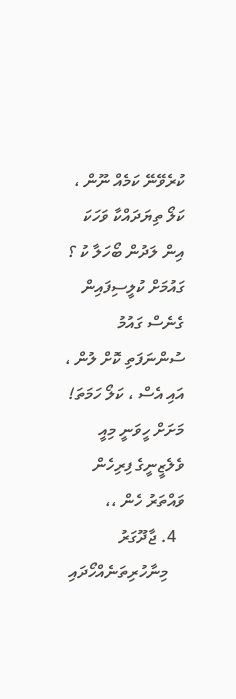ކުރެވޭނޭ ކަމެއް ނޫން ، ކަލޯ ތިޔަދައްކާ ވަހަކަ އިން ލަދުން ބޯހަލާ ކު ؟ ގައުމަށް ކުލީސިފައިން ގެނެސް ގައުމު ސުންނަފަތި ކޮށް ލުން ، އައި އެސް ، ކަލޯ ހަމަތަ! މަށަށް ހީވަނީ މިއީ ވެލެޒީނީގެ ފިރިހެން ވައްތަރު ހެން ،،
  4. ޖާދޫގަރު
    މިނާހުރިތަނެއްހޯދައި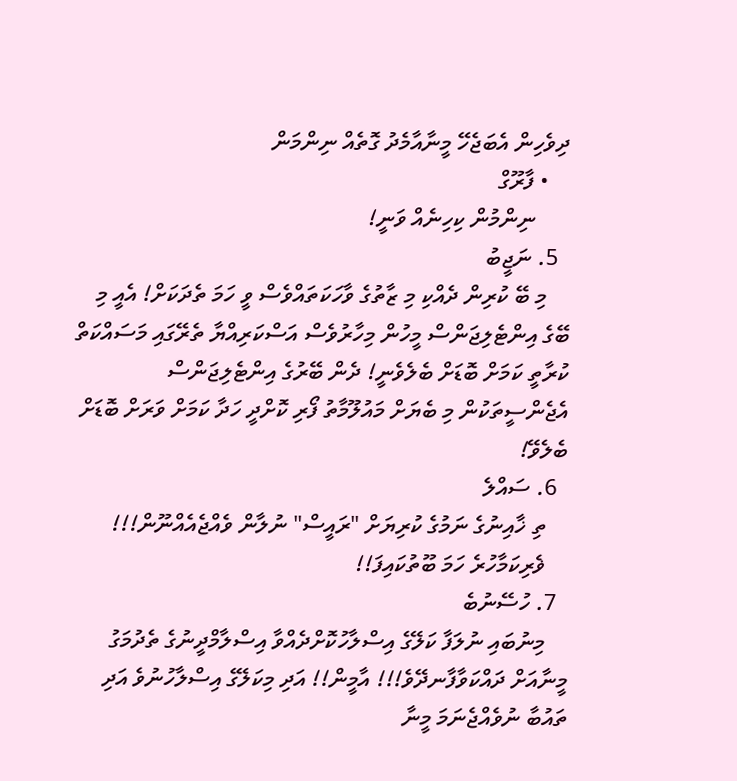ދިވެހިން އެބަޖެހޭ މީނާއާމެދު ގޮތެއް ނިންމަން
    • ފާރޫގް
      ނިންމުން ކިހިނެއް ވަނީ!
  5. ނަޖީބު
    މި ބޭ ކުރިން ދެއްކި މި ޒާތުގެ ވާހަކަތައްވެސް ވީ ހަމަ ތެދަކަށް! އެއީ މި ބޭގެ އިންޓެލިޖަންސް މީހުން މިހާރުވެސް އަސްކަރިއްޔާ ތެރޭގައި މަސައްކަތް ކުރާތީ ކަމަށް ބޮޑަށް ބެލެވެނީ! ދެން ބޭރުގެ އިންޓެލިޖަންސް އެޖެންސީތަކުން މި ބެޔަށް މައުލޫމާތު ފޯރި ކޮށްދީ ހަދާ ކަމަށް ވަރަށް ބޮޑަށް ބެލެވޭ!
  6. ސައްލެ
    ތި ޚާއިނުގެ ނަމުގެ ކުރިޔަށް "ރައީސް" ނުލާން ވެއްޖެއެއްނޫން!!!
    ޥެރިކަމާހުރެ ހަމަ ބޫތުކައިފަ!!
  7. ހުސޭނުބެ
    މިނުބައި ނުލަފާ ކަލޭގެ އިސްލާހުކޮށްދެއްވާ އިސްލާމްދީނުގެ ތެދުމަގު މީނާއަށް ދައްކަވާފާނދޭވެ!!! އާމީން!! އަދި މިކަލޭގެ އިސްލާހުނުވެ އަދި ތައުބާ ނުވެއްޖެނަމަ މީނާ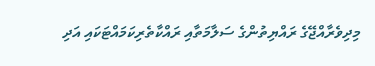މިދިވެރާއްޖޭގެ ރައްޔިތުންގެ ސަލާމަތާއި ރައްކާތެރިކަމައްޓަކައި އަދި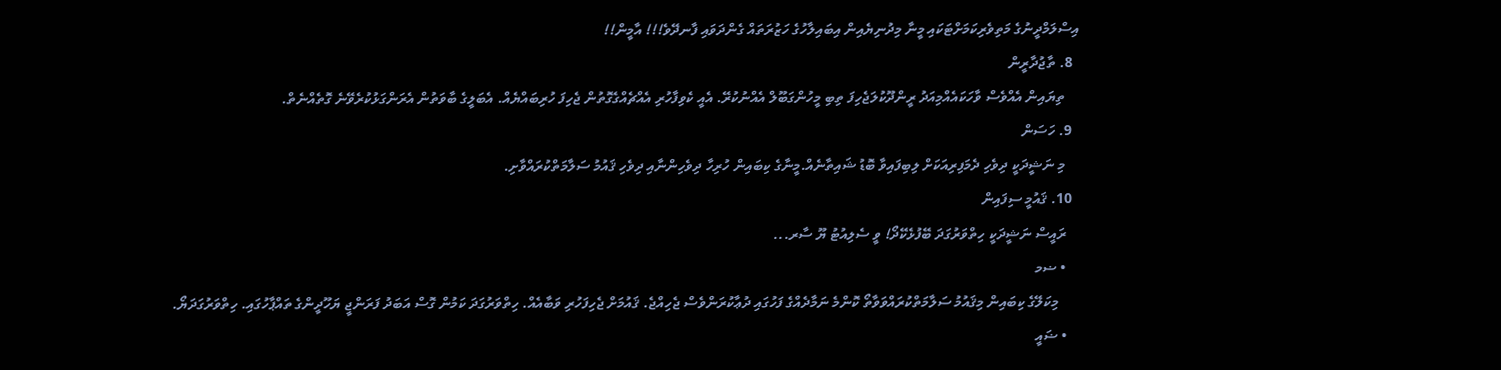އިސްލަމްދީނުގެ މަތިވެރިކަމަށްޓަކައި މީނާ މިދުނިޔެއިން އިބައިލާހުގެ ހަޒުރަތައް ގެންދަވައި ފާނދޭވެ!!! އާމީން!!
  8. ތާޖުދާރީން
    ތިޔައިން އެއްވެސް ވާހަކައެއްމިއަދު ރީންދޫކުލަޖެހިފަ ތިބި މީހުންގަބޫލް އެއްނުކުރޭ. އެއީ ކެވިފާހުރި އެއްޗެއްގެގޮތުން ޖެހިފަ ހުރިބައްޔެއް. އެބަލީގެ ބާވަތުން އެރަންގަޅުކުރެވޭނެ ގޮތެއްނެތް.
  9. ހަސަން
    މި ނަޝީދަކީ ދިވެހި ދެމަފިރިއަކަށް ލިބިފައިވާ ބޮޑު ޝައިތާނެއް.މީނާގެ ކިބައިން ހުރިހާ ދިވެހިންނާއި ދިވެހި ޤައުމު ސަލާމަތްކުރައްވާށި.
  10. ޤައުމީ ސިފައިން
    ރައީސް ނަޝީދަކީ ހިތްވަރުގަދަ ބޭފުޅެކޭދޯ! ވީ ސެލިއުޓު ޔޫ ސާރ...
    • ޟމ
      މިކަލޭގެ ކިބައިން މިޤައުމު ސަލާމަތްކުރައްވަވާތޯ ކޮންމެ ނަމާދެއްގެ ފަހުގައި ދުޢާކުރަންވެސް ޖެހިއްޖެ. ޤައުމަށް ޖެހިފަހުރި ވަބާއެއް. ހިތްވަރުގަދަ ކަމުން ގޮސް އަބަދު ފަރަންޖީ ޔަހޫދީންގެ ތައްޕާހުގައި. ހިތްވަރުގަދަޔޯ.
    • ޟައީ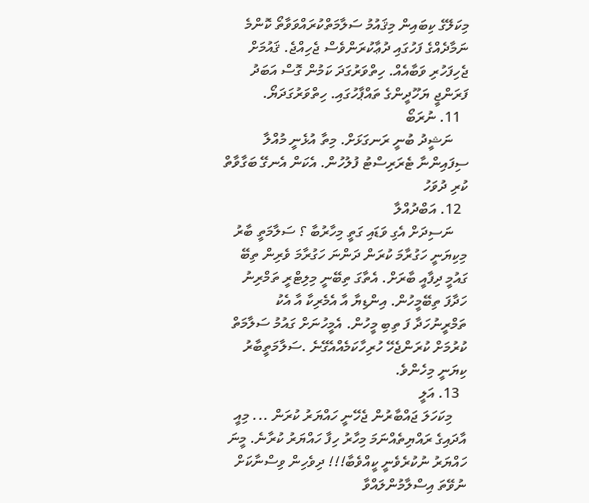މިކަލޭގެ ކިބައިން މިޤައުމު ސަލާމަތްކުރައްވަވާތޯ ކޮންމެ ނަމާދެއްގެ ފަހުގައި ދުޢާކުރަންވެސް ޖެހިއްޖެ. ޤައުމަށް ޖެހިފަހުރި ވަބާއެއް. ހިތްވަރުގަދަ ކަމުން ގޮސް އަބަދު ފަރަންޖީ ޔަހޫދީންގެ ތައްޕާހުގައި. ހިތްވަރުގަދަޔޯ.
  11. ނުރަބޯ
    ނަޝީދު ބުނީ ރަނގަޅަށް. މިތާ އުޅެނީ މުއްލާ ސިފައިންނާ ޓެރަރިސްޓު ފުލުހުން. އެކަން އެނގޭ ބަގާވާތް ކުރި ދުވަހު
  12. އަބްދުއްލާ
    ނަސިދަށް އެގި ވަޑައި ގަތީ މިހާރުބާ ؟ ސަލާމަތީ ބާރު މިކިޔަނީ ހަގުރާމަ ކުރަން ދަންނަ ހަގުރާމަ ވެރިން ތިބޭ ގައުމީ ދިފާއީ ބާރަށް. އެތާގަ ތިބޭނީ މިލިޓްރީ ތަމްރިނު ހަދާފަ ތިބޭމީހުން. އިންޑިޔާ އާ އެމެރިކާ އާ އެކު ތަމްރީނުހަދާ ފަ ތިބި މީހުން. އެމީހުނަށް ގައުމު ސަލާމަތް ކުރުމަށް ކުރަންޖެހޭ ހުރިހާކަމެއްއެގޭނެ .ސަލާމަތީބާރު ކިޔަނީ މިހެންވެ.
  13. އަލީ
    މިކަހަލަ ޖައްބާރުން ޖެހޭނީ ހައްޔަރު ކުރަން ... މިއީ އާދައިގެ ރައްޔިތެއްނަމަ މިހާރު ހިފާ ހައްޔަރު ކުރާނެ. މީނަ ހައްޔަރު ނުކުރެވެނީ ކީއްވެބާ!!! ދިވެހިން ވިސްނާކަށް ނުވޭތަ އިސްލާމުންލައްވާ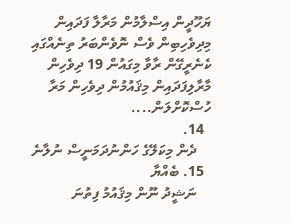ޔަހޫދީން އިސްލާމުން މަރާލާ ފަދައިން މިދިވެހިބިން ވެސް ނޮވެންބަރު ތިނެއްގައި ކެނެރީގޭން ރާވާ މިގައުން 19 ދިވެހިން މާރާލިފަދައިން މިޤައުމުން ދިވެހިން މަރާ ހުސްކޮށްލަން....
  14.
    ދެން މިކަލޭގެ ހަންނުދަމަނީސް ނުލާނެ
  15. ބެއްޔާ
    ނަޝީދު ނޫން މިޤައުމު ފިތުނަ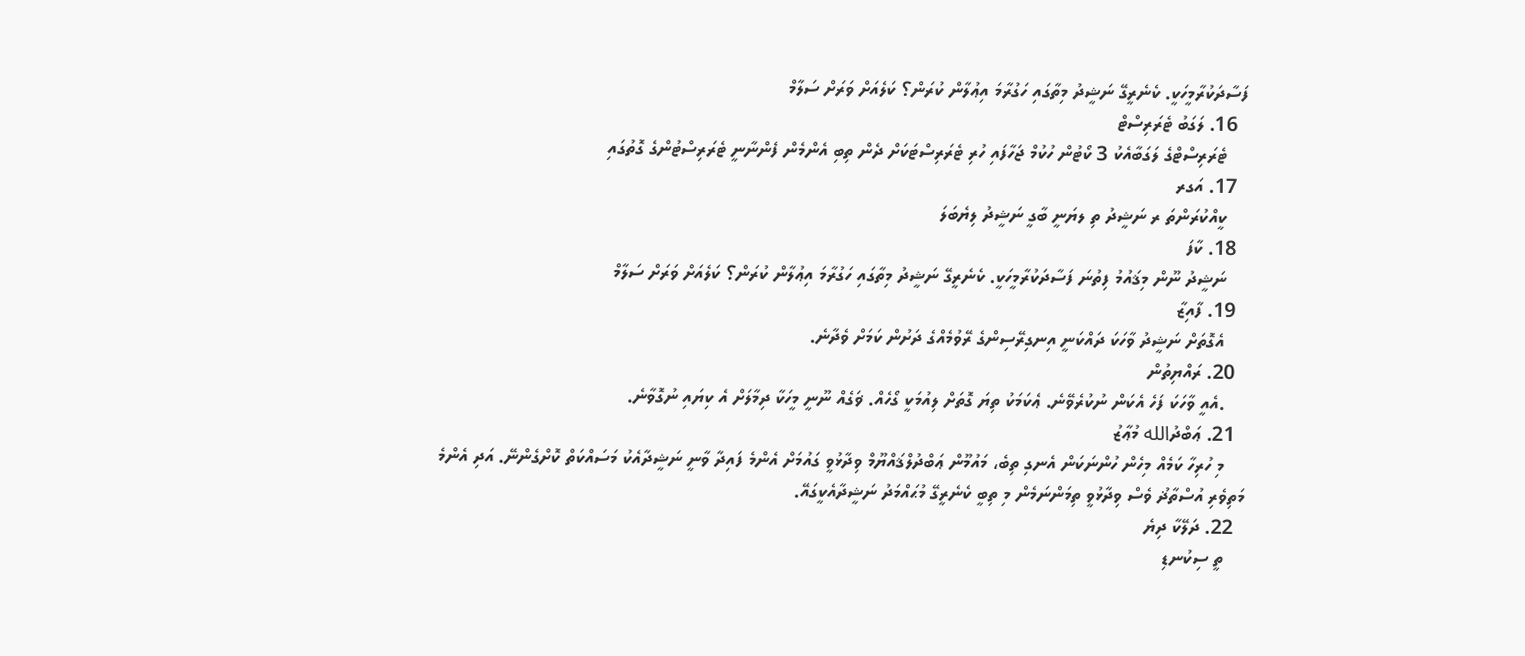ފަސާދަކުރާމީހަކީ. ކެނެރީގޭ ނަޝީދު މިތާގައި ހަގުރާމަ އިޢުލާން ކުރަން؟ ކަލެއަށް ވަރަށް ސަލާމް
  16. ލަގަބު ޓެރަރިސްޓް
    ޓެރަރިސްޓްގެ ލަގަބާއެކު 3 ކޯޓުން ހުކުމް ޖަހާފައި ހުރި ޓެރަރިސްޓަކަށް ދެން ތިބި އެންމެން ފެންނާނީ ޓެރަރިސްޓުންގެ ގޮތުގައި
  17. އަގރ
    ކީއްކުރަންތަ ރ ނަޝީދު ތި ލޔަނީ ބާގީ ނަޝީދު ލިޔެބަލަ
  18. ކާފަ
    ނަޝީދު ނޫން މިޤައުމު ފިތުނަ ފަސާދަކުރާމީހަކީ. ކެނެރީގޭ ނަޝީދު މިތާގައި ހަގުރާމަ އިޢުލާން ކުރަން؟ ކަލެއަށް ވަރަށް ސަލާމް
  19. ފާއިޒާ
    އެގޮތަށް ނަޝީދު ވާހަކަ ދައްކަނީ އިނގިރޭސިންގެ ރޭވުމެއްގެ ދަށުން ކަމަށް ވެދާނެ.
  20. ރައްޔިތުން
    .އެއީ ވާހަކަ ފަހެ އެކަން ނުކުރެވޭނެ. ޢެކަމަކު ތިޔަ ގޮތަށް ލިއުމަކީ ގޯހެއް. ޥަގެއް ނޫނީ މީހަކާ ދިމާލަށް އެ ކިޔައި ނުގޮވާނެ.
  21. ޢަބްދުالله މުޢާޒު
    މި ހުރިހާ ކަމެއް މިހެން ހުންނަކަން އެނގި ތިބެ، މައުމޫން ޢަބްދުލްޤައްޔޫމް ވިދާޅުވީ ގައުމަށް އެންމެ ފައިދާ ވާނީ ނަޝީދާއެކު މަސައްކަތް ކޮށްގެންނޭ. އަދި އެންމެ މަތިވެރި އުސްތާޛު ވެސް ވިދާޅުވީ ތިމަންނަމެން މި ތިބީ ކެނެރީގޭ މުޙައްމަދު ނަޝީދާއެކީގައޭ.
  22. ދަލޭކާ ދިޔެ
    ތީ ސިކުނޑި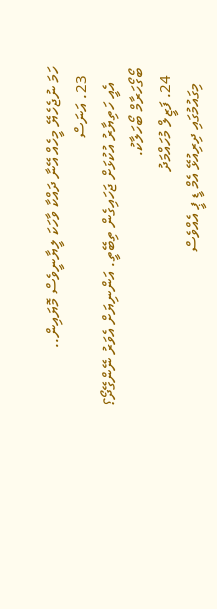ހަމަ ނުޖެހެޔޭ މީހެއް އޭނާ ދައްކާ ވާހަކަ ލީޔާނީވެސް މޮޔައިން..
  23. އަނަސް
    އެއީ ހަތިޔާރު އުކުޅަށް ޖަހައިގެން ތިބޭތީ. އަންނިޔަށް އެވަރު ނޭންގޭދޯ؟ ބޯގޯހަރާމް ބޯހަލާކު.
  24. ފަޒީލް މުހައްމަދު
    މިގައުމުގައި ދިރިއުޅޭ އެމް ޑީ ޕީ އެއްވެސް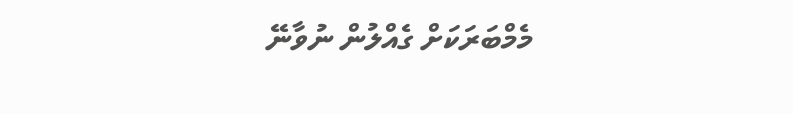މެމްބަރަކަށް ގެއްލުން ނުވާނޭ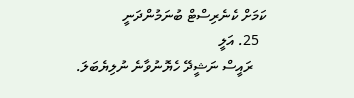ކަމަށް ކެނެރިސްޓް ބުނަމުންދަނީ
  25. އަލީ
    ރައީސް ނަޝީދޭ ހެޔޮނުވާނެ ނުލިޔެބަލަ.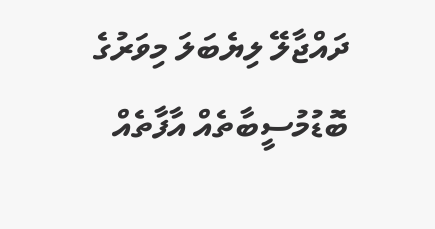ދައްޖާލޭ ލިޔެބަލަ މިވަރުގެ ބޮޑުމުސީބާތެއް އާފާތެއް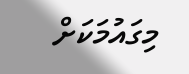މިގައުމަކަށް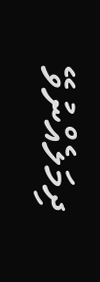ދިމަލެއްނުވޭ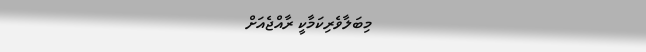މިބަލާވެރިކަމާކީ ރާއްޖެއަށް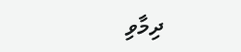ދިމާވި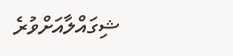ޝިގައްލާއަށްވުރެ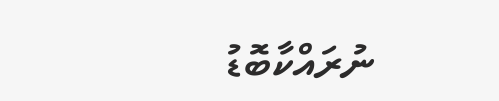ނުރައްކާބޮޑު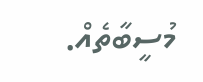މުސީބާތެއް.